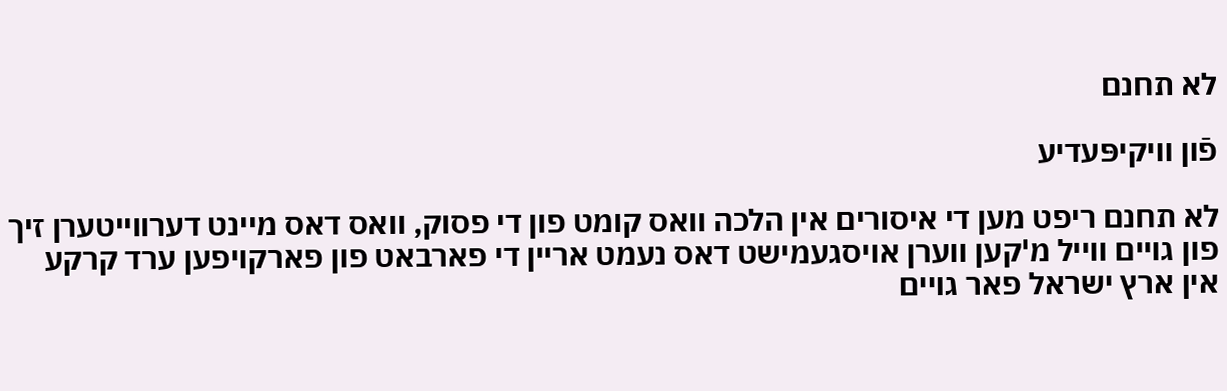לא תחנם

פֿון װיקיפּעדיע

לא תחנם ריפט מען די איסורים אין הלכה וואס קומט פון די פסוק, וואס דאס מיינט דערווייטערן זיך פון גויים ווייל מ'קען ווערן אויסגעמישט דאס נעמט אריין די פארבאט פון פארקויפען ערד קרקע אין ארץ ישראל פאר גויים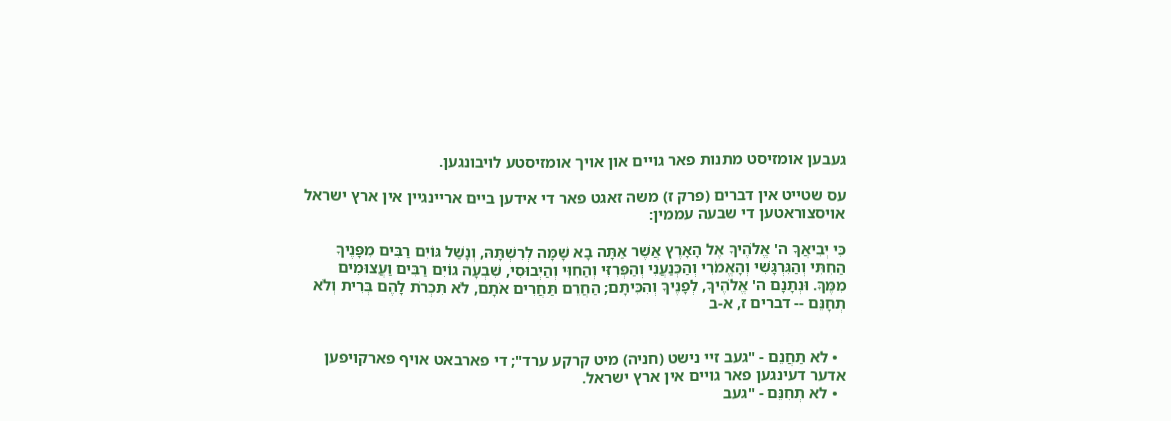געבען אומזיסט מתנות פאר גויים און אויך אומזיסטע לויבונגען.

עס שטייט אין דברים (פרק ז) משה זאגט פאר די אידען ביים אריינגיין אין ארץ ישראל אויסצוראטען די שבעה עממין:

כִּי יְבִיאֲךָ ה' אֱלֹהֶיךָ אֶל הָאָרֶץ אֲשֶׁר אַתָּה בָא שָׁמָּה לְרִשְׁתָּהּ, וְנָשַׁל גּוֹיִם רַבִּים מִפָּנֶיךָ הַחִתִּי וְהַגִּרְגָּשִׁי וְהָאֱמֹרִי וְהַכְּנַעֲנִי וְהַפְּרִזִּי וְהַחִוִּי וְהַיְבוּסִי, שִׁבְעָה גוֹיִם רַבִּים וַעֲצוּמִים מִמֶּךָּ. וּנְתָנָם ה' אֱלֹהֶיךָ, לְפָנֶיךָ וְהִכִּיתָם; הַחֲרֵם תַּחֲרִים אֹתָם, לֹא תִכְרֹת לָהֶם בְּרִית וְלֹא תְחָנֵּם -- דברים ז, א-ב


  • לא תַחֲנֵם - "געב זיי נישט (חניה) מיט קרקע ערד"; די פארבאט אויף פארקויפען אדער דעינגען פאר גויים אין ארץ ישראל.
  • לא תְחִנֵּם - "געב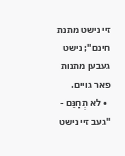זיי נישט מתנת חינם"; נישט געבען מתנות פאר גויים.
  • לא תְחָנֵּם - "געב זיי נישט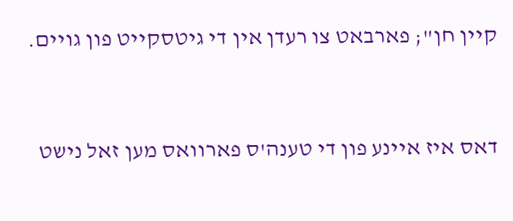קיין חן"; פארבאט צו רעדן אין די גיטסקייט פון גויים.


דאס איז איינע פון די טענה'ס פארוואס מען זאל נישט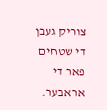צוריק געבן די שטחים פאר די אראבער.